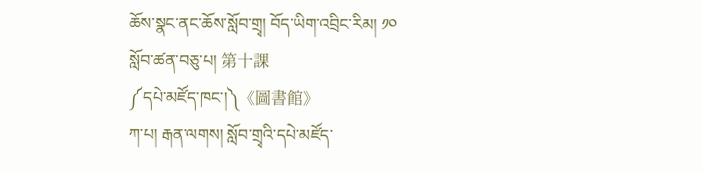ཆོས་སྣང་ནང་ཆོས་སློབ་གྲྭ། བོད་ཡིག་འབྲིང་རིམ། ༡༠
སློབ་ཚན་བཅུ་པ། 第十課
༼དཔེ་མཛོད་ཁང་།༽《圖書館》
ཀ་པ། རྒན་ལགས། སློབ་གྲྭའི་དཔེ་མཛོད་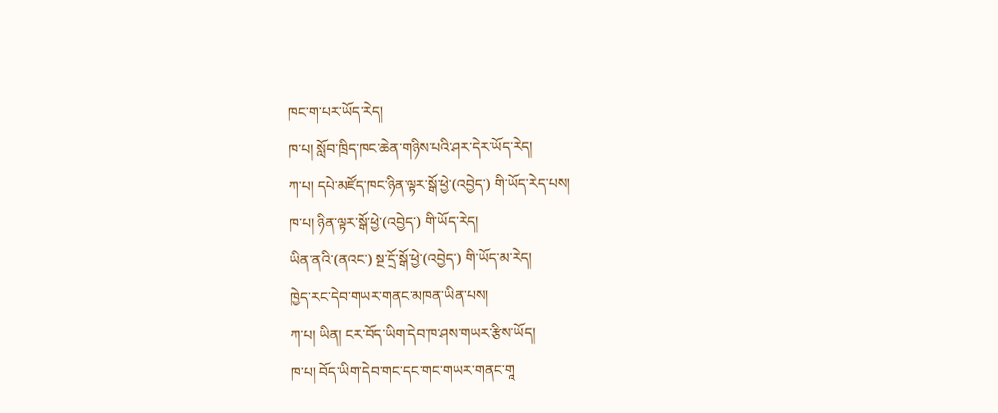ཁང་ག་པར་ཡོད་རེད།
ཁ་པ། སློབ་ཁྲིད་ཁང་ཆེན་གཉིས་པའི་ཤར་དེར་ཡོད་རེད།
ཀ་པ། དཔེ་མཛོད་ཁང་ཉིན་ལྟར་སྒོ་ཕྱེ་(འབྱེད་) གི་ཡོད་རེད་པས།
ཁ་པ། ཉིན་ལྟར་སྒོ་ཕྱེ་(འབྱེད་) གི་ཡོད་རེད།
ཡིན་ནའི་(ནའང་) སྔ་དྲོ་སྒོ་ཕྱེ་(འབྱེད་) གི་ཡོད་མ་རེད།
ཁྱེད་རང་དེབ་གཡར་གནང་མཁན་ཡིན་པས།
ཀ་པ། ཡིན། ངར་བོད་ཡིག་དེབ་ཁ་ཤས་གཡར་རྩིས་ཡོད།
ཁ་པ། བོད་ཡིག་དེབ་གང་དང་གང་གཡར་གནང་གཱ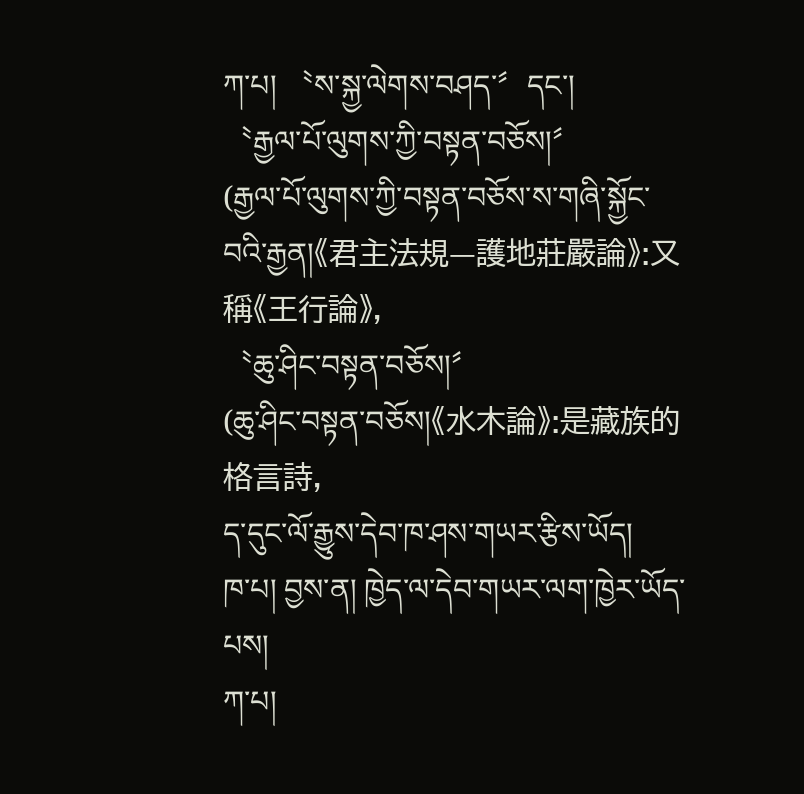ཀ་པ། 〝ས་སྐྱ་ལེགས་བཤད་〞དང་།
〝རྒྱལ་པོ་ལུགས་ཀྱི་བསྟན་བཅོས།〞
(རྒྱལ་པོ་ལུགས་ཀྱི་བསྟན་བཅོས་ས་གཞི་སྐྱོང་བའི་རྒྱན།《君主法規—護地莊嚴論》:又稱《王行論》,
〝ཆུ་ཤིང་བསྟན་བཅོས།〞
(ཆུ་ཤིང་བསྟན་བཅོས།《水木論》:是藏族的格言詩,
ད་དུང་ལོ་རྒྱུས་དེབ་ཁ་ཤས་གཡར་རྩིས་ཡོད།
ཁ་པ། བྱས་ན། ཁྱེད་ལ་དེབ་གཡར་ལག་ཁྱེར་ཡོད་པས།
ཀ་པ།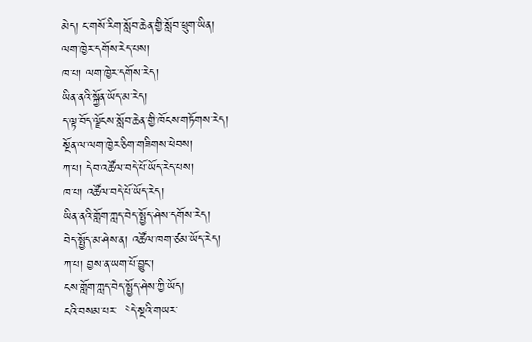མེད། ང་གསོ་རིག་སློབ་ཆེན་གྱི་སློབ་ཕྲུག་ཡིན།
ལག་ཁྱེར་དགོས་རེད་པས།
ཁ་པ། ལག་ཁྱེར་དགོས་རེད།
ཡིན་ནའི་སྐྱོན་ཡོད་མ་རེད།
ད་ལྟ་བོད་ལྗོངས་སློབ་ཆེན་གྱི་ཁོངས་གཏོགས་རེད།
སྔོན་ལ་ལག་ཁྱེར་ཅིག་གཟིགས་ཕེབས།
ཀ་པ། དེབ་འཚོལ་བདེ་པོ་ཡོད་རེད་པས།
ཁ་པ། འཚོལ་བདེ་པོ་ཡོད་རེད།
ཡིན་ནའི་གློག་ཀླད་བེད་སྤྱོད་ཤེས་དགོས་རེད།
བེད་སྤྱོད་མ་ཤེས་ན། འཚོལ་ཁག་ཙམ་ཡོད་རེད།
ཀ་པ། བྱས་ན་ཡག་པོ་བྱུང་།
ངས་གློག་ཀླད་བེད་སྤྱོད་ཤེས་ཀྱི་ཡོད།
ངའི་བསམ་པར་〝དེ་སྔའི་གཡར་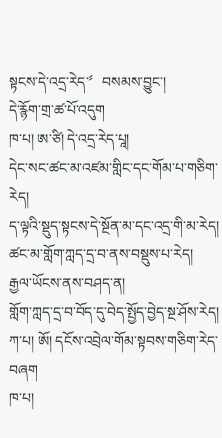སྟངས་དེ་འདྲ་རེད་〞བསམས་བྱུང་།
དེ་རྙོག་གྲ་ཚ་པོ་འདུག
ཁ་པ། ཨ་ཙི། དེ་འདྲ་རེད་པཱ།
དེང་སང་ཚང་མ་འཛམ་གླིང་དང་གོམ་པ་གཅིག་རེད།
ད་ལྟའི་སྡུད་སྟངས་དེ་སྔོན་མ་དང་འདྲ་གི་མ་རེད།
ཚང་མ་གློག་ཀླད་དྲ་བ་ནས་བསྡུས་པ་རེད།
རྒྱལ་ཡོངས་ནས་བཤད་ན།
གློག་ཀླད་དྲ་བ་བོད་དུ་བེད་སྤྱོད་བྱེད་སྔ་ཤོས་རེད།
ཀ་པ། ཨོ། དངོས་འབྲེལ་གོམ་སྟབས་གཅིག་རེད་བཞག
ཁ་པ།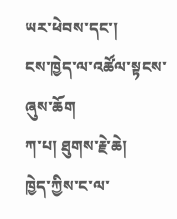ཡར་ཕེབས་དང་།
ངས་ཁྱེད་ལ་འཚོལ་སྟངས་ཞུས་ཆོག
ཀ་པ། ཐུགས་རྗེ་ཆེ།
ཁྱེད་ཀྱིས་ང་ལ་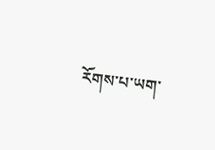རོགས་པ་ཡག་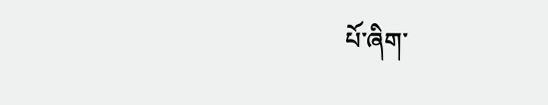པོ་ཞིག་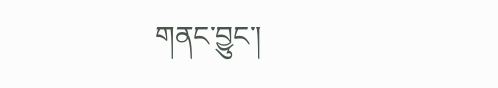གནང་བྱུང་།